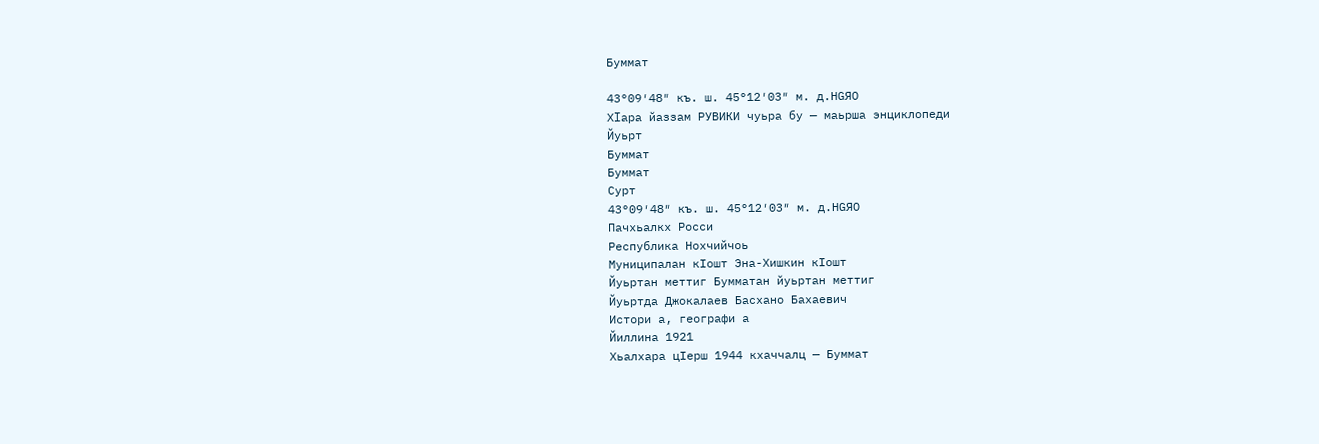Буммат

43°09′48″ къ. ш. 45°12′03″ м. д.HGЯO
Хӏара йаззам РУВИКИ чуьра бу — маьрша энциклопеди
Йуьрт
Буммат
Буммат
Сурт
43°09′48″ къ. ш. 45°12′03″ м. д.HGЯO
Пачхьалкх Росси
Республика Нохчийчоь
Муниципалан кӀошт Эна-Хишкин кӀошт
Йуьртан меттиг Бумматан йуьртан меттиг
Йуьртда Джокалаев Басхано Бахаевич
Истори а, географи а
Йиллина 1921
Хьалхара цӀерш 1944 кхаччалц — Буммат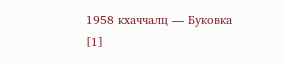1958 кхаччалц — Буковка
[1]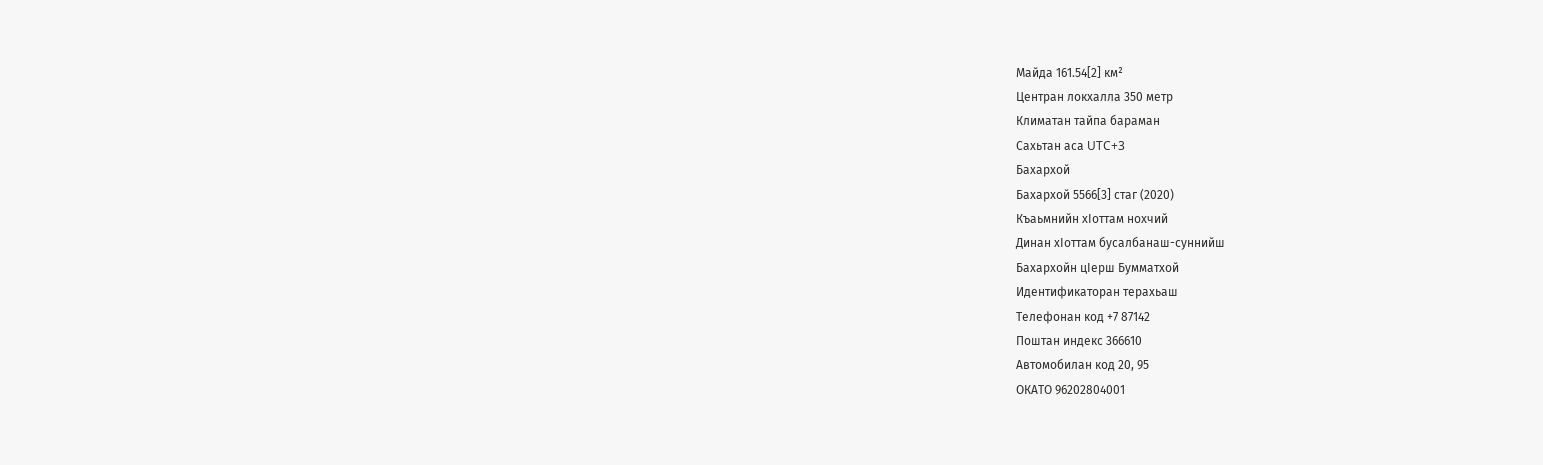Майда 161.54[2] км²
Центран локхалла 350 метр
Климатан тайпа бараман
Сахьтан аса UTC+3
Бахархой
Бахархой 5566[3] стаг (2020)
Къаьмнийн хӀоттам нохчий
Динан хӀоттам бусалбанаш-суннийш
Бахархойн цӀерш Бумматхой
Идентификаторан терахьаш
Телефонан код +7 87142
Поштан индекс 366610
Автомобилан код 20, 95
ОКАТО 96202804001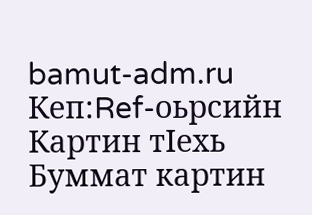bamut-adm.ru Кеп:Ref-оьрсийн
Картин тӀехь
Буммат картин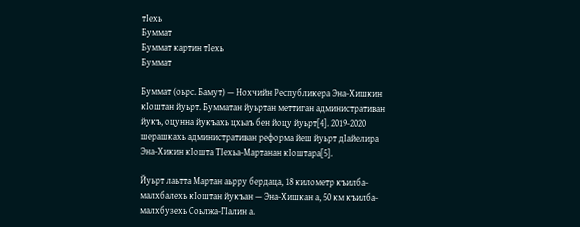тӀехь
Буммат
Буммат картин тӀехь
Буммат

Буммат (оьрс. Бамут) — Нохчийн Республикера Эна-Хишкин кӀоштан йуьрт. Бумматан йуьртан меттиган административан йукъ, оцунна йукъахь цхьаъ бен йоцу йуьрт[4]. 2019-2020 шерашкахь административан реформа йеш йуьрт дӀайелира Эна-Хикин кӀошта ТӀехьа-Мартанан кӀоштара[5].

Йуьрт лаьтта Мартан аьрру бердаца, 18 километр къилба-малхбалехь кӀоштан йукъан — Эна-Хишкан а, 50 км къилба-малхбузехь Соьлжа-ГӀалин а.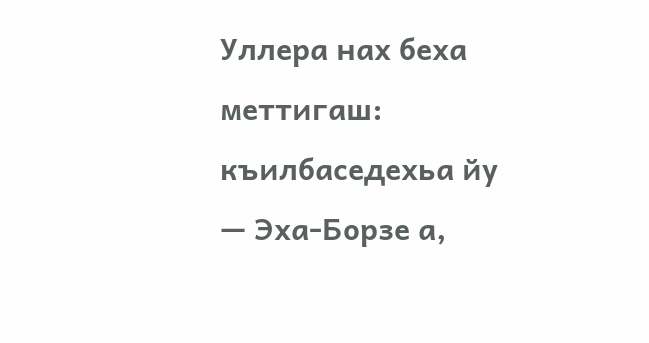Уллера нах беха меттигаш: къилбаседехьа йу — Эха-Борзе а,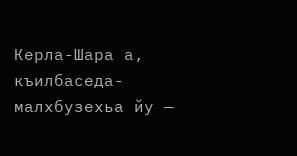Керла-Шара а, къилбаседа-малхбузехьа йу —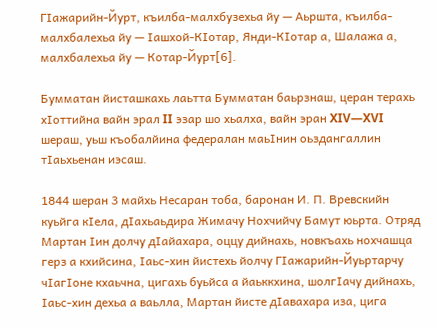ГӀажарийн-Йурт, къилба-малхбузехьа йу — Аьршта, къилба-малхбалехьа йу — Ӏашхой-КӀотар, Янди-КӀотар а, Шалажа а, малхбалехьа йу — Котар-Йурт[6].

Бумматан йисташкахь лаьтта Бумматан баьрзнаш, церан терахь хӀоттийна вайн эрал II эзар шо хьалха, вайн эран XIV—XVI шераш, уьш къобалйина федералан маьӀнин оьздангаллин тӀаьхьенан иэсаш.

1844 шеран 3 майхь Несаран тоба, баронан И. П. Вревскийн куьйга кӀела, дӀахьаьдира Жимачу Нохчийчу Бамут юьрта. Отряд Мартан Ӏин долчу дӀайахара, оццу дийнахь, новкъахь нохчашца герз а кхийсина, Ӏаьс-хин йистехь йолчу ГӀажарийн-Йуьртарчу чӀагӀоне кхаьчна, цигахь буьйса а йаьккхина, шолгӀачу дийнахь, Ӏаьс-хин дехьа а ваьлла, Мартан йисте дӀавахара иза, цига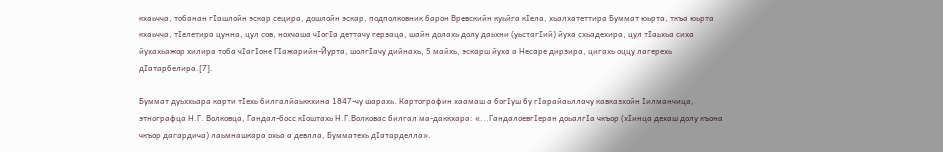кхаьчча, тобанан гӀашлойн эскар сецира, дошлойн эскар, подполковник барон Вревскийн куьйга кӀела, хьалхатеттира Буммат юьрта, ткъа юьрта кхаьчча, тӀелетира цунна, цул сов, нохчаша чӀогӀа деттачу герзаца, шайн долахь долу даьхни (уьстагӀий) йуха схьадехира, цул тӀаьхьа сиха йухахьажор хилира тоба чӀагӀоне ГӀажарийн-Йурта, шолгӀачу дийнахь, 5 майхь, эскарш йуха а Несаре дирзира, цигахь оццу лагерехь дӀатарбелира.[7].

Буммат дуьххьара карти тӀехь билгалйаьккхина 1847-чу шарахь. Картографин хаамаш а богӀуш бу гӀарайаьллачу кавказхойн Ӏилманчица, этнографца Н.Г. Волковца, Гандал-босс кӀоштахь Н.Г.Волковас билгал ма-даккхара: «...ГандалоевгӀеран доьалгӀа чкъор (хӀинца дехаш долу къона чкъор дагардича) лаьмнашкара охьа а девлла, Бумматехь дӀатарделла».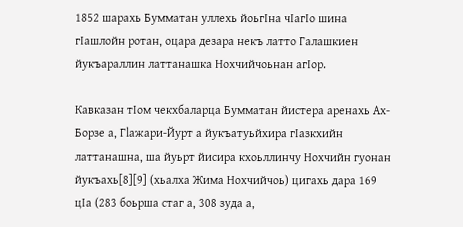1852 шарахь Бумматан уллехь йоьгӀна чӀагӀо шина гӀашлойн ротан, оцара дезара некъ латто Галашкиен йукъараллин латтанашка Нохчийчоьнан агӀор.

Кавказан тӀом чекхбаларца Бумматан йистера аренахь Ах-Борзе а, Гlажари-Йурт а йукъатуьйхира гӀазкхийн латтанашна, ша йуьрт йисира кхоьллинчу Нохчийн гуонан йукъахь[8][9] (хьалха Жима Нохчийчоь) цигахь дара 169 цӀа (283 боьрша стаг а, 308 зуда а,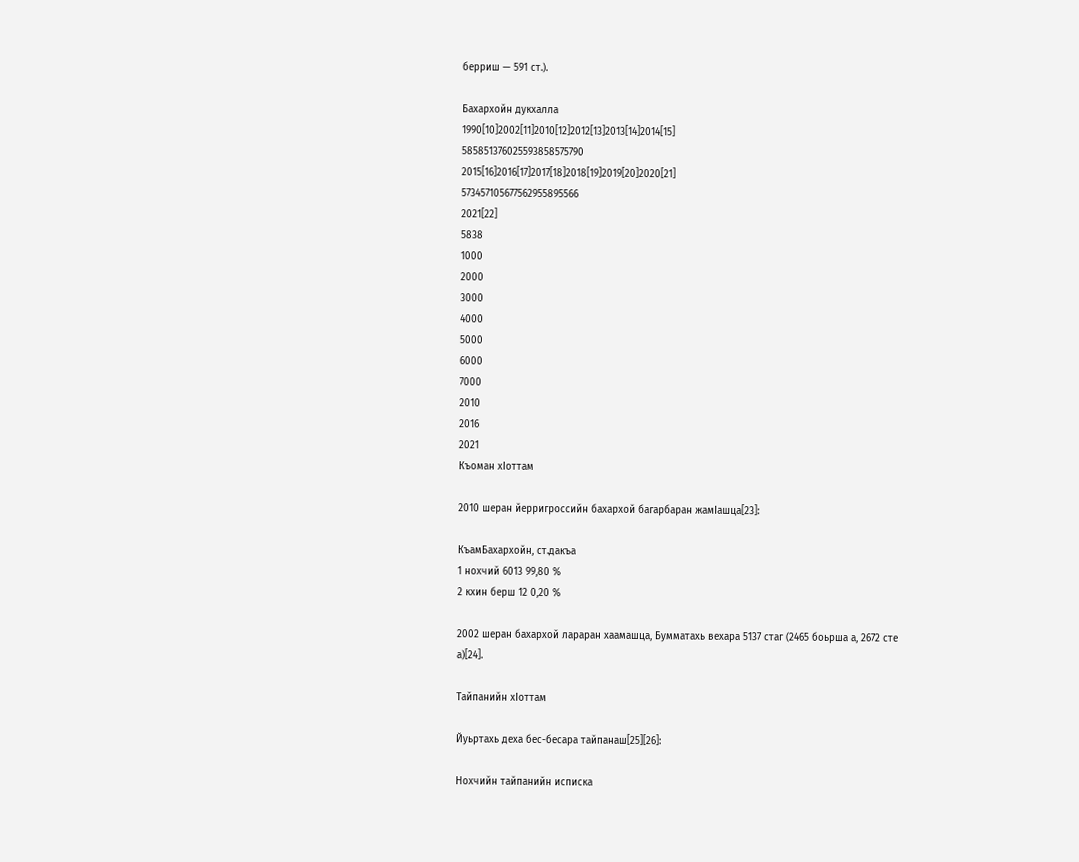берриш — 591 ст.).

Бахархойн дукхалла
1990[10]2002[11]2010[12]2012[13]2013[14]2014[15]
585851376025593858575790
2015[16]2016[17]2017[18]2018[19]2019[20]2020[21]
573457105677562955895566
2021[22]
5838
1000
2000
3000
4000
5000
6000
7000
2010
2016
2021
Къоман хӀоттам

2010 шеран йерригроссийн бахархой багарбаран жамӀашца[23]:

КъамБахархойн, ст.дакъа
1 нохчий 6013 99,80 %
2 кхин берш 12 0,20 %

2002 шеран бахархой лараран хаамашца, Бумматахь вехара 5137 стаг (2465 боьрша а, 2672 сте а)[24].

Тайпанийн хӀоттам

Йуьртахь деха бес-бесара тайпанаш[25][26]:

Нохчийн тайпанийн исписка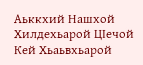Аьккхий Нашхой
Хилдехьарой ЦӀечой
Кей Хьаьвхьарой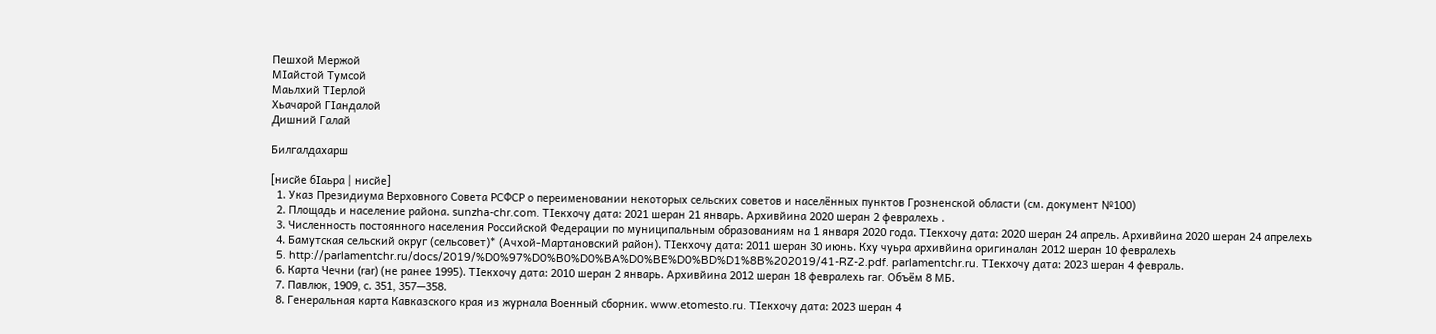Пешхой Мержой
МӀайстой Тумсой
Маьлхий ТӀерлой
Хьачарой ГӀандалой
Дишний Галай

Билгалдахарш

[нисйе бӀаьра | нисйе]
  1. Указ Президиума Верховного Совета РСФСР о переименовании некоторых сельских советов и населённых пунктов Грозненской области (см. документ №100)
  2. Площадь и население района. sunzha-chr.com. ТӀекхочу дата: 2021 шеран 21 январь. Архивйина 2020 шеран 2 февралехь .
  3. Численность постоянного населения Российской Федерации по муниципальным образованиям на 1 января 2020 года. ТӀекхочу дата: 2020 шеран 24 апрель. Архивйина 2020 шеран 24 апрелехь
  4. Бамутская сельский округ (сельсовет)* (Ачхой-Мартановский район). ТӀекхочу дата: 2011 шеран 30 июнь. Кху чуьра архивйина оригиналан 2012 шеран 10 февралехь
  5. http://parlamentchr.ru/docs/2019/%D0%97%D0%B0%D0%BA%D0%BE%D0%BD%D1%8B%202019/41-RZ-2.pdf. parlamentchr.ru. ТӀекхочу дата: 2023 шеран 4 февраль.
  6. Карта Чечни (rar) (не ранее 1995). ТӀекхочу дата: 2010 шеран 2 январь. Архивйина 2012 шеран 18 февралехь rar. Объём 8 МБ.
  7. Павлюк, 1909, с. 351, 357—358.
  8. Генеральная карта Кавказского края из журнала Военный сборник. www.etomesto.ru. ТӀекхочу дата: 2023 шеран 4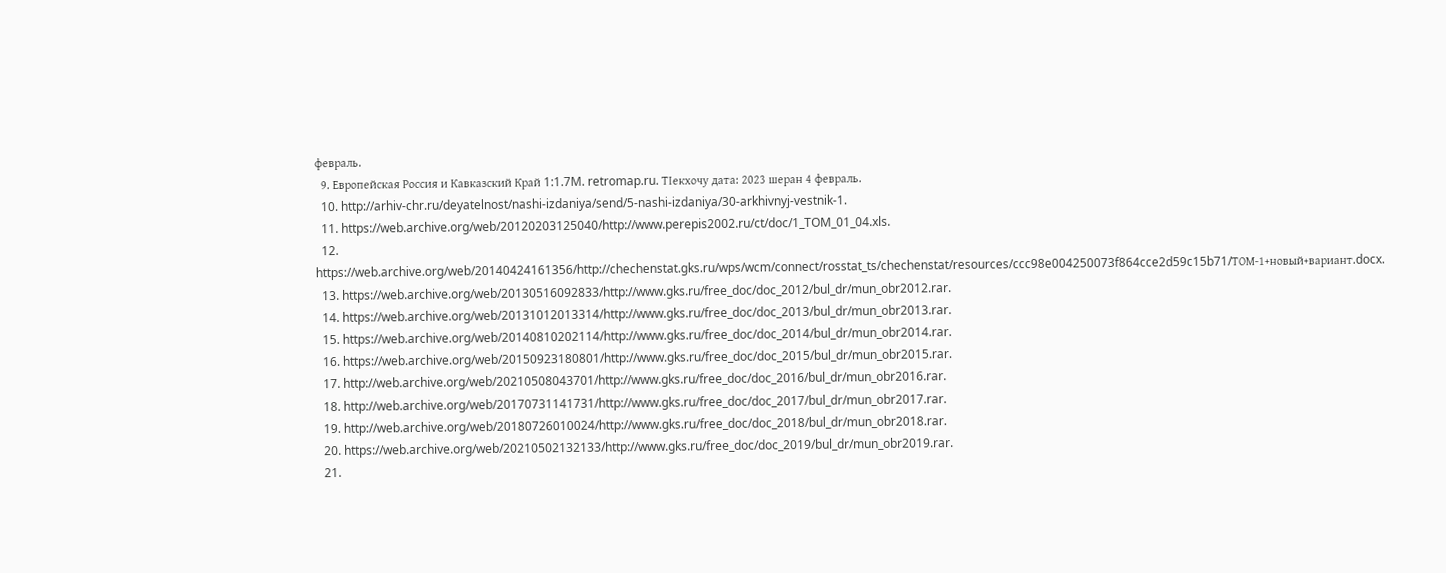февраль.
  9. Европейская Россия и Кавказский Край 1:1.7M. retromap.ru. ТӀекхочу дата: 2023 шеран 4 февраль.
  10. http://arhiv-chr.ru/deyatelnost/nashi-izdaniya/send/5-nashi-izdaniya/30-arkhivnyj-vestnik-1.
  11. https://web.archive.org/web/20120203125040/http://www.perepis2002.ru/ct/doc/1_TOM_01_04.xls.
  12. https://web.archive.org/web/20140424161356/http://chechenstat.gks.ru/wps/wcm/connect/rosstat_ts/chechenstat/resources/ccc98e004250073f864cce2d59c15b71/ТОМ-1+новый+вариант.docx.
  13. https://web.archive.org/web/20130516092833/http://www.gks.ru/free_doc/doc_2012/bul_dr/mun_obr2012.rar.
  14. https://web.archive.org/web/20131012013314/http://www.gks.ru/free_doc/doc_2013/bul_dr/mun_obr2013.rar.
  15. https://web.archive.org/web/20140810202114/http://www.gks.ru/free_doc/doc_2014/bul_dr/mun_obr2014.rar.
  16. https://web.archive.org/web/20150923180801/http://www.gks.ru/free_doc/doc_2015/bul_dr/mun_obr2015.rar.
  17. http://web.archive.org/web/20210508043701/http://www.gks.ru/free_doc/doc_2016/bul_dr/mun_obr2016.rar.
  18. http://web.archive.org/web/20170731141731/http://www.gks.ru/free_doc/doc_2017/bul_dr/mun_obr2017.rar.
  19. http://web.archive.org/web/20180726010024/http://www.gks.ru/free_doc/doc_2018/bul_dr/mun_obr2018.rar.
  20. https://web.archive.org/web/20210502132133/http://www.gks.ru/free_doc/doc_2019/bul_dr/mun_obr2019.rar.
  21.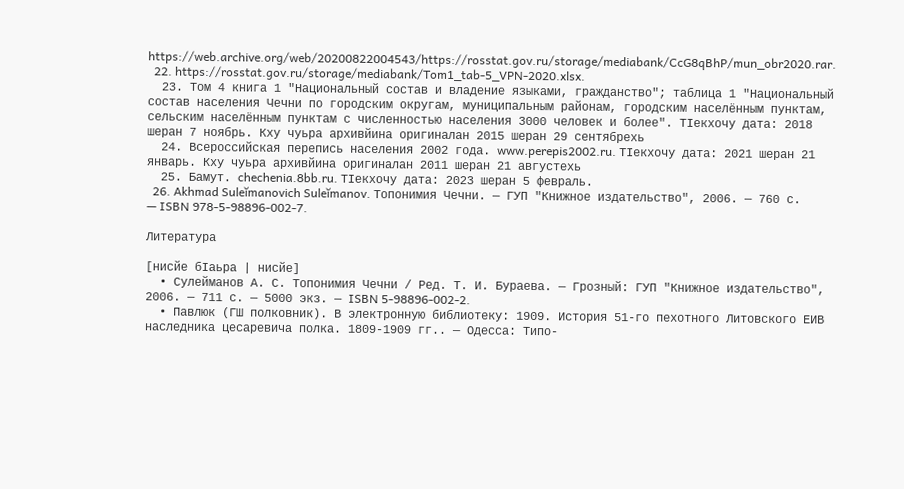https://web.archive.org/web/20200822004543/https://rosstat.gov.ru/storage/mediabank/CcG8qBhP/mun_obr2020.rar.
  22. https://rosstat.gov.ru/storage/mediabank/Tom1_tab-5_VPN-2020.xlsx.
  23. Том 4 книга 1 "Национальный состав и владение языками, гражданство"; таблица 1 "Национальный состав населения Чечни по городским округам, муниципальным районам, городским населённым пунктам, сельским населённым пунктам с численностью населения 3000 человек и более". ТӀекхочу дата: 2018 шеран 7 ноябрь. Кху чуьра архивйина оригиналан 2015 шеран 29 сентябрехь
  24. Всероссийская перепись населения 2002 года. www.perepis2002.ru. ТӀекхочу дата: 2021 шеран 21 январь. Кху чуьра архивйина оригиналан 2011 шеран 21 августехь
  25. Бамут. chechenia.8bb.ru. ТӀекхочу дата: 2023 шеран 5 февраль.
  26. Akhmad Suleĭmanovich Suleĭmanov. Топонимия Чечни. — ГУП "Книжное издательство", 2006. — 760 с. — ISBN 978-5-98896-002-7.

Литература

[нисйе бӀаьра | нисйе]
  • Сулейманов А. С. Топонимия Чечни / Ред. Т. И. Бураева. — Грозный: ГУП "Книжное издательство", 2006. — 711 с. — 5000 экз. — ISBN 5-98896-002-2.
  • Павлюк (ГШ полковник). В электронную библиотеку: 1909. История 51-го пехотного Литовского ЕИВ наследника цесаревича полка. 1809-1909 гг.. — Одесса: Типо-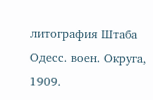литография Штаба Одесс. воен. Округа, 1909.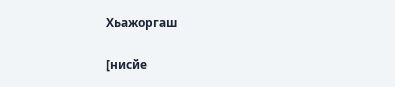Хьажоргаш

[нисйе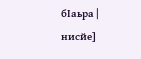бӀаьра | нисйе]